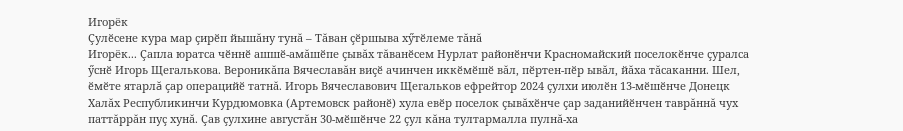Игорёк
Çулӗсене кура мар çирӗп йышăну тунă – Тăван çӗршыва хӳтӗлеме тăнă
Игорёк... Çапла юратса чӗннӗ ашшӗ-амăшӗпе çывăх тăванӗсем Нурлат районӗнчи Красномайский поселокӗнче çуралса ӳснӗ Игорь Щегалькова. Вероникăпа Вячеславăн виçӗ ачинчен иккӗмӗшӗ вăл, пӗртен-пӗр ывăл, йăха тăсаканни. Шел, ӗмӗте ятарлă çар операцийӗ татнă. Игорь Вячеславович Щегальков ефрейтор 2024 çулхи июлӗн 13-мӗшӗнче Донецк Халăх Республикинчи Курдюмовка (Артемовск районӗ) хула евӗр поселок çывăхӗнче çар заданийӗнчен таврăннă чух паттăррăн пуç хунă. Çав çулхине августăн 30-мӗшӗнче 22 çул кăна тултармалла пулнă-ха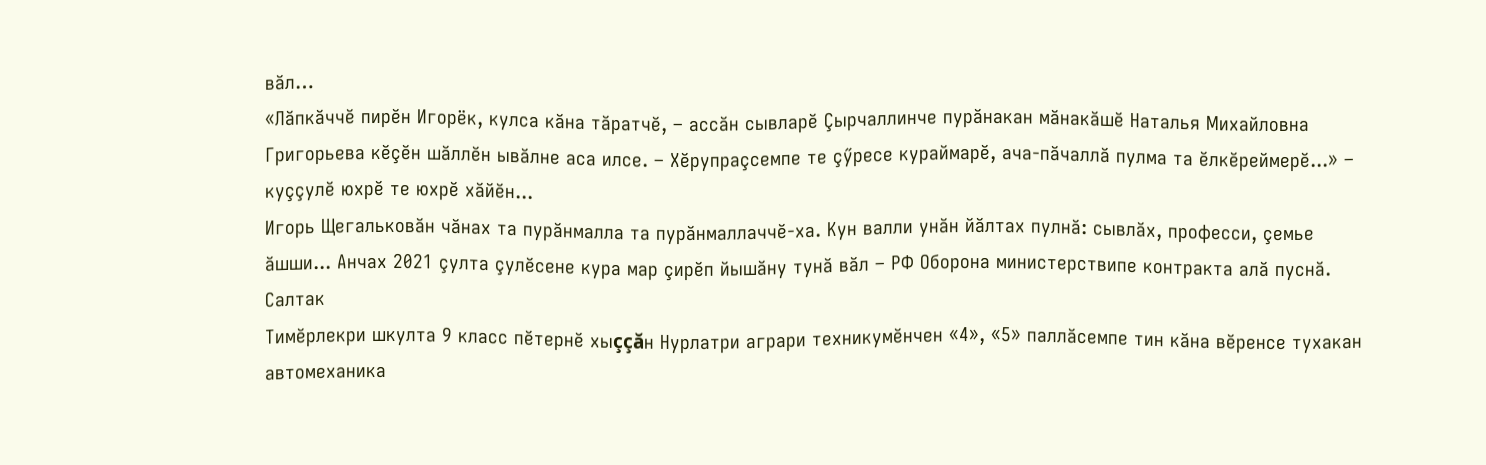вăл…
«Лăпкăччӗ пирӗн Игорёк, кулса кăна тăратчӗ, – ассăн сывларӗ Çырчаллинче пурăнакан мăнакăшӗ Наталья Михайловна Григорьева кӗçӗн шăллӗн ывăлне аса илсе. – Хӗрупраçсемпе те çӳресе кураймарӗ, ача-пăчаллă пулма та ӗлкӗреймерӗ...» – куççулӗ юхрӗ те юхрӗ хăйӗн...
Игорь Щегальковăн чăнах та пурăнмалла та пурăнмаллаччӗ-ха. Кун валли унăн йăлтах пулнă: сывлăх, професси, çемье ăшши... Анчах 2021 çулта çулӗсене кура мар çирӗп йышăну тунă вăл – РФ Оборона министерствипе контракта алă пуснă.
Салтак
Тимӗрлекри шкулта 9 класс пӗтернӗ хыççăн Нурлатри аграри техникумӗнчен «4», «5» паллăсемпе тин кăна вӗренсе тухакан автомеханика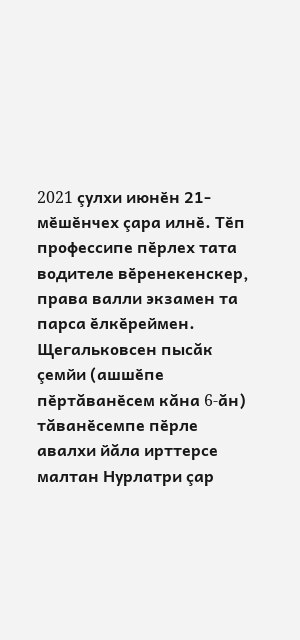2021 çулхи июнӗн 21-мӗшӗнчех çара илнӗ. Тӗп профессипе пӗрлех тата водителе вӗренекенскер, права валли экзамен та парса ӗлкӗреймен. Щегальковсен пысăк çемйи (ашшӗпе пӗртăванӗсем кăна 6-ăн) тăванӗсемпе пӗрле авалхи йăла ирттерсе малтан Нурлатри çар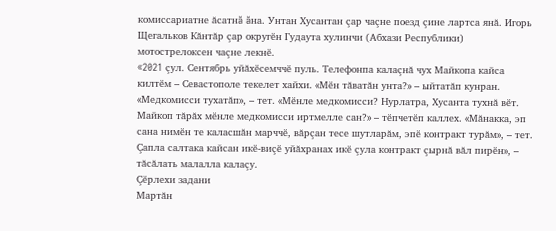комиссариатне ăсатнă ăна. Унтан Хусантан çар чаçне поезд çине лартса янă. Игорь Щегальков Кăнтăр çар округӗн Гудаута хулинчи (Абхази Республики) мотострелоксен чаçне лекнӗ.
«2021 çул. Сентябрь уйăхӗсемччӗ пуль. Телефонпа калаçнă чух Майкопа кайса килтӗм – Севастополе текелет хайхи. «Мӗн тăватăн унта?» – ыйтатăп кунран. «Медкомисси тухатăп», – тет. «Мӗнле медкомисси? Нурлатра, Хусанта тухнă вӗт. Майкоп тăрăх мӗнле медкомисси иртмелле сан?» – тӗпчетӗп каллех. «Мăнакка, эп сана нимӗн те каласшăн марччӗ, вăрçан тесе шутларăм, эпӗ контракт турăм», – тет. Çапла салтака кайсан икӗ-виçӗ уйăхранах икӗ çула контракт çырнă вăл пирӗн», – тăсăлать малалла калаçу.
Çӗрлехи задани
Мартăн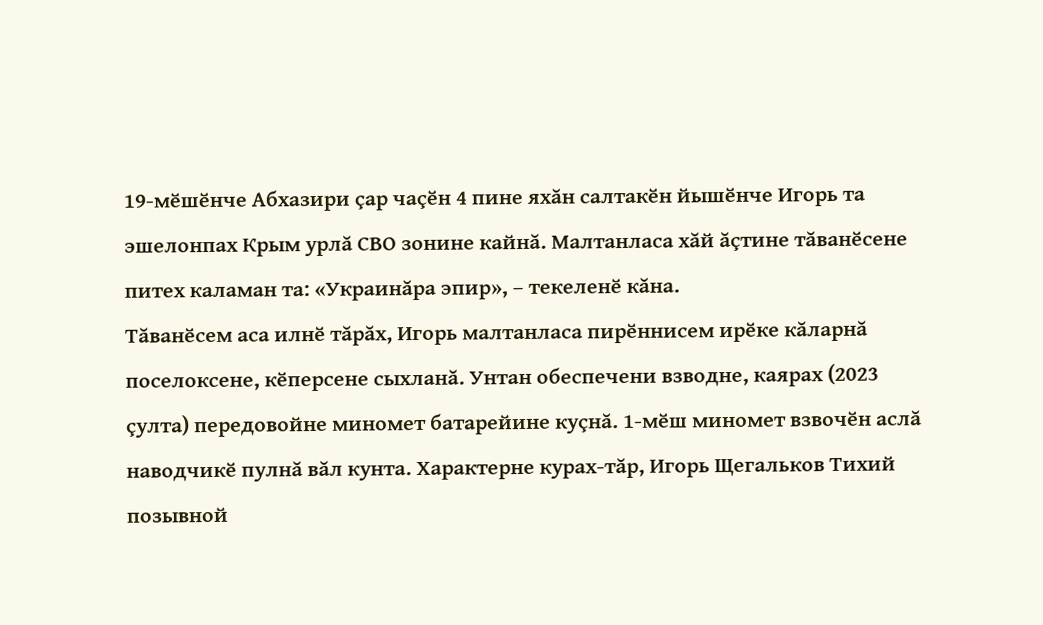19-мӗшӗнче Абхазири çар чаçӗн 4 пине яхăн салтакӗн йышӗнче Игорь та эшелонпах Крым урлă СВО зонине кайнă. Малтанласа хăй ăçтине тăванӗсене питех каламан та: «Украинăра эпир», – текеленӗ кăна.
Тăванӗсем аса илнӗ тăрăх, Игорь малтанласа пирӗннисем ирӗке кăларнă поселоксене, кӗперсене сыхланă. Унтан обеспечени взводне, каярах (2023 çулта) передовойне миномет батарейине куçнă. 1-мӗш миномет взвочӗн аслă наводчикӗ пулнă вăл кунта. Характерне курах-тăр, Игорь Щегальков Тихий позывной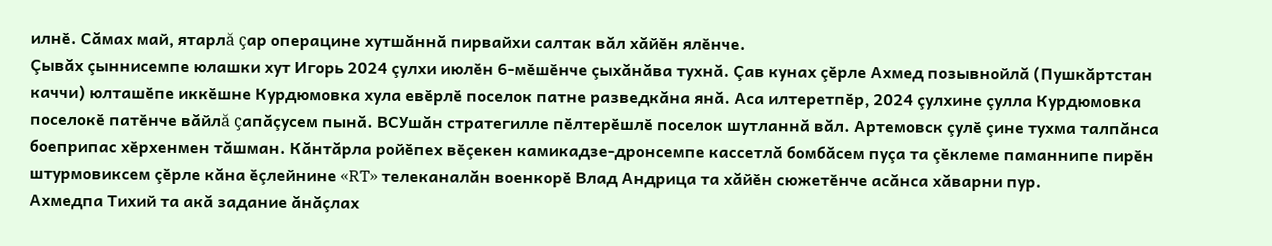илнӗ. Сăмах май, ятарлă çар операцине хутшăннă пирвайхи салтак вăл хăйӗн ялӗнче.
Çывăх çыннисемпе юлашки хут Игорь 2024 çулхи июлӗн 6-мӗшӗнче çыхăнăва тухнă. Çав кунах çӗрле Ахмед позывнойлă (Пушкăртстан каччи) юлташӗпе иккӗшне Курдюмовка хула евӗрлӗ поселок патне разведкăна янă. Аса илтеретпӗр, 2024 çулхине çулла Курдюмовка поселокӗ патӗнче вăйлă çапăçусем пынă. ВСУшăн стратегилле пӗлтерӗшлӗ поселок шутланнă вăл. Артемовск çулӗ çине тухма талпăнса боеприпас хӗрхенмен тăшман. Кăнтăрла ройӗпех вӗçекен камикадзе-дронсемпе кассетлă бомбăсем пуçа та çӗклеме паманнипе пирӗн штурмовиксем çӗрле кăна ӗçлейнине «RT» телеканалăн военкорӗ Влад Андрица та хăйӗн сюжетӗнче асăнса хăварни пур.
Ахмедпа Тихий та акă задание ăнăçлах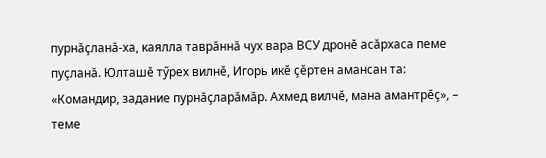пурнăçланă-ха, каялла таврăннă чух вара ВСУ дронӗ асăрхаса пеме пуçланă. Юлташӗ тӳрех вилнӗ, Игорь икӗ çӗртен амансан та: «Командир, задание пурнăçларăмăр. Ахмед вилчӗ, мана амантрӗç», – теме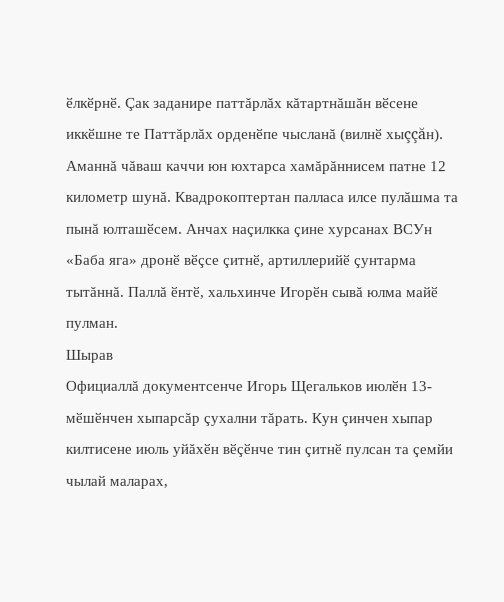ӗлкӗрнӗ. Çак заданире паттăрлăх кăтартнăшăн вӗсене иккӗшне те Паттăрлăх орденӗпе чысланă (вилнӗ хыççăн).
Аманнă чăваш каччи юн юхтарса хамăрăннисем патне 12 километр шунă. Квадрокоптертан палласа илсе пулăшма та пынă юлташӗсем. Анчах наçилкка çине хурсанах ВСУн «Баба яга» дронӗ вӗçсе çитнӗ, артиллерийӗ çунтарма тытăннă. Паллă ӗнтӗ, хальхинче Игорӗн сывă юлма майӗ пулман.
Шырав
Официаллă документсенче Игорь Щегальков июлӗн 13-мӗшӗнчен хыпарсăр çухални тăрать. Кун çинчен хыпар килтисене июль уйăхӗн вӗçӗнче тин çитнӗ пулсан та çемйи чылай маларах,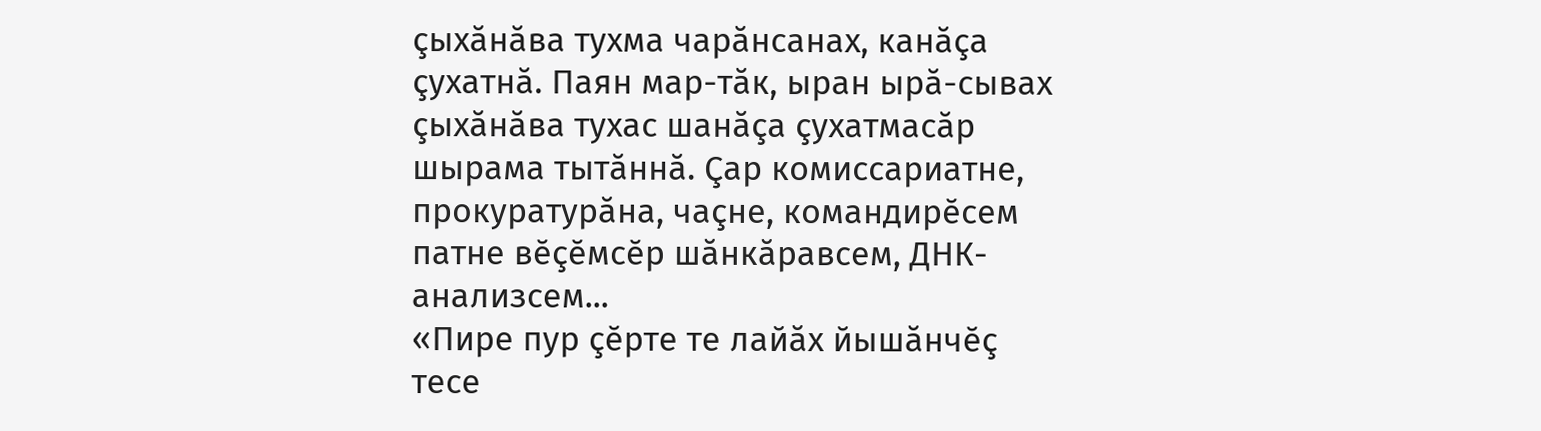çыхăнăва тухма чарăнсанах, канăçа çухатнă. Паян мар-тăк, ыран ырă-сывах çыхăнăва тухас шанăçа çухатмасăр шырама тытăннă. Çар комиссариатне, прокуратурăна, чаçне, командирӗсем патне вӗçӗмсӗр шăнкăравсем, ДНК-анализсем...
«Пире пур çӗрте те лайăх йышăнчӗç тесе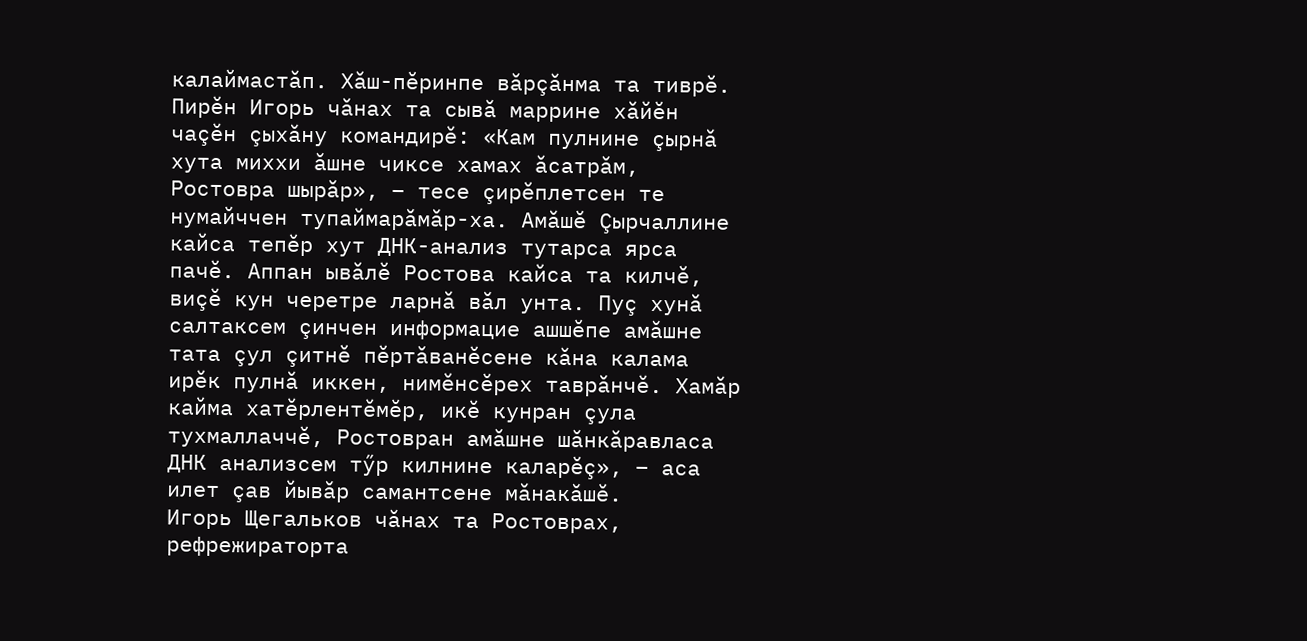калаймастăп. Хăш-пӗринпе вăрçăнма та тиврӗ. Пирӗн Игорь чăнах та сывă маррине хăйӗн чаçӗн çыхăну командирӗ: «Кам пулнине çырнă хута миххи ăшне чиксе хамах ăсатрăм, Ростовра шырăр», – тесе çирӗплетсен те нумайччен тупаймарăмăр-ха. Амăшӗ Çырчаллине кайса тепӗр хут ДНК-анализ тутарса ярса пачӗ. Аппан ывăлӗ Ростова кайса та килчӗ, виçӗ кун черетре ларнă вăл унта. Пуç хунă салтаксем çинчен информацие ашшӗпе амăшне тата çул çитнӗ пӗртăванӗсене кăна калама ирӗк пулнă иккен, нимӗнсӗрех таврăнчӗ. Хамăр кайма хатӗрлентӗмӗр, икӗ кунран çула тухмаллаччӗ, Ростовран амăшне шăнкăравласа ДНК анализсем тӳр килнине каларӗç», – аса илет çав йывăр самантсене мăнакăшӗ.
Игорь Щегальков чăнах та Ростоврах, рефрежираторта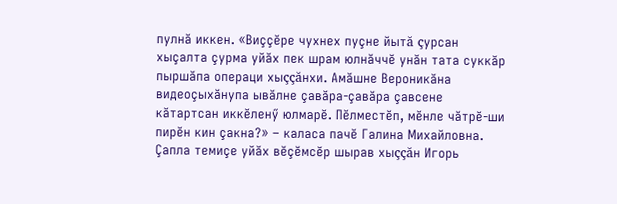пулнă иккен. «Виççӗре чухнех пуçне йытă çурсан хыçалта çурма уйăх пек шрам юлнăччӗ унăн тата суккăр пыршăпа операци хыççăнхи. Амăшне Вероникăна видеоçыхăнупа ывăлне çавăра-çавăра çавсене кăтартсан иккӗленӳ юлмарӗ. Пӗлместӗп, мӗнле чăтрӗ-ши пирӗн кин çакна?» – каласа пачӗ Галина Михайловна.
Çапла темиçе уйăх вӗçӗмсӗр шырав хыççăн Игорь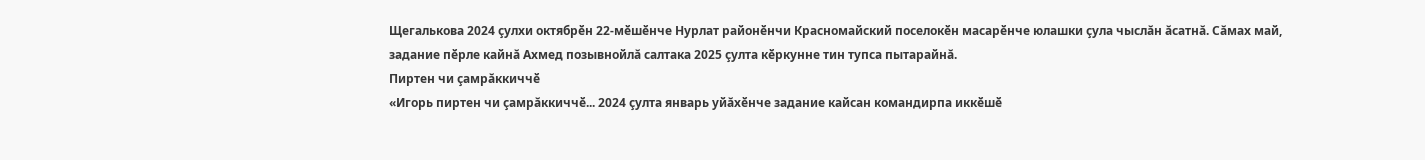Щегалькова 2024 çулхи октябрӗн 22-мӗшӗнче Нурлат районӗнчи Красномайский поселокӗн масарӗнче юлашки çула чыслăн ăсатнă. Сăмах май, задание пӗрле кайнă Ахмед позывнойлă салтака 2025 çулта кӗркунне тин тупса пытарайнă.
Пиртен чи çамрăккиччӗ
«Игорь пиртен чи çамрăккиччӗ... 2024 çулта январь уйăхӗнче задание кайсан командирпа иккӗшӗ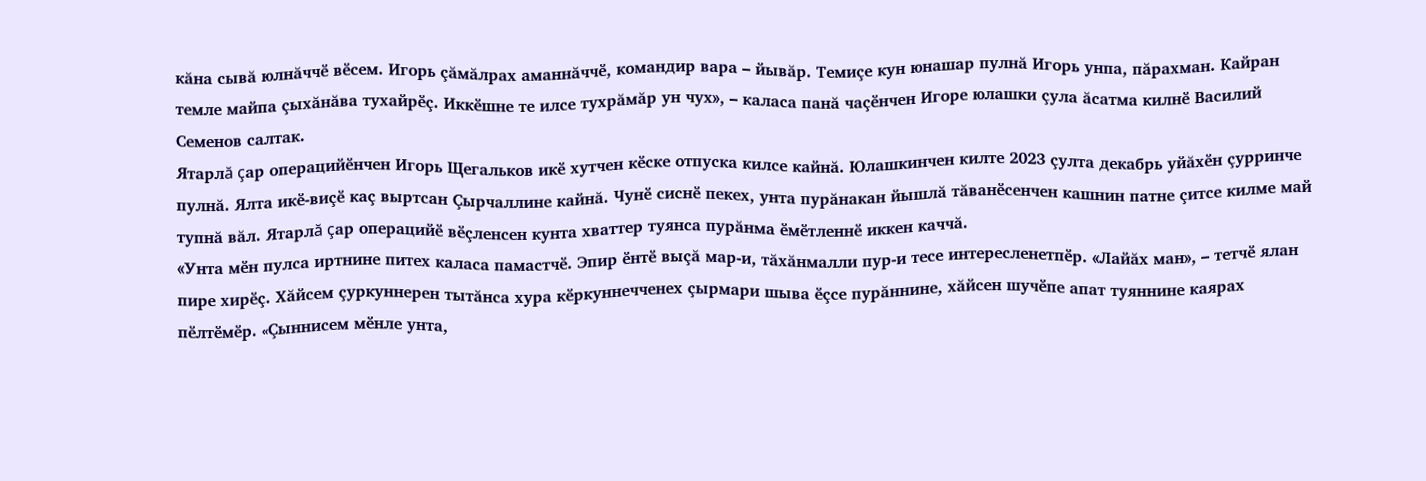кăна сывă юлнăччӗ вӗсем. Игорь çăмăлрах аманнăччӗ, командир вара – йывăр. Темиçе кун юнашар пулнă Игорь унпа, пăрахман. Кайран темле майпа çыхăнăва тухайрӗç. Иккӗшне те илсе тухрăмăр ун чух», – каласа панă чаçӗнчен Игоре юлашки çула ăсатма килнӗ Василий Семенов салтак.
Ятарлă çар операцийӗнчен Игорь Щегальков икӗ хутчен кӗске отпуска килсе кайнă. Юлашкинчен килте 2023 çулта декабрь уйăхӗн çурринче пулнă. Ялта икӗ-виçӗ каç выртсан Çырчаллине кайнă. Чунӗ сиснӗ пекех, унта пурăнакан йышлă тăванӗсенчен кашнин патне çитсе килме май тупнă вăл. Ятарлă çар операцийӗ вӗçленсен кунта хваттер туянса пурăнма ӗмӗтленнӗ иккен каччă.
«Унта мӗн пулса иртнине питех каласа памастчӗ. Эпир ӗнтӗ выçă мар-и, тăхăнмалли пур-и тесе интересленетпӗр. «Лайăх ман», – тетчӗ ялан пире хирӗç. Хăйсем çуркуннерен тытăнса хура кӗркуннечченех çырмари шыва ӗçсе пурăннине, хăйсен шучӗпе апат туяннине каярах пӗлтӗмӗр. «Çыннисем мӗнле унта,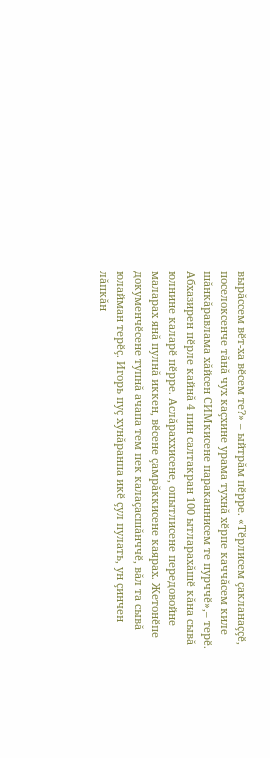вырăссем вӗт-ха вӗсем те?» – ыйтрăм пӗрре. «Тӗрлисем çакланаççӗ, поселоксенче тăнă чух каçхине урама тухнă хӗрпе каччăсем киле шăнкăравлама хăйсен СИМкисене параканнисем те пурччӗ»,– терӗ. Абхазирен пӗрле кайнă 4 пин салтакран 100 ытларахăшӗ кăна сывă юлнине каларӗ пӗрре. Аслăраххисене, опытлисене передовойне маларах янă пулнă иккен, вӗсене çамрăккисене каярах. Жетонӗпе докуменчӗсене тупнă ачапа тем пек калаçасшăнччӗ, вăл та сывă юлайман терӗç. Игорь пуç хунăранпа икӗ çул пулать, ун çинчен лăпкăн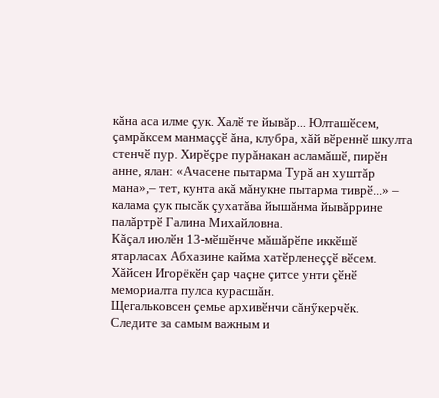кăна аса илме çук. Халӗ те йывăр... Юлташӗсем, çамрăксем манмаççӗ ăна, клубра, хăй вӗреннӗ шкулта стенчӗ пур. Хирӗçре пурăнакан асламăшӗ, пирӗн анне, ялан: «Ачасене пытарма Турă ан хуштăр мана»,– тет, кунта акă мăнукне пытарма тиврӗ...» – калама çук пысăк çухатăва йышăнма йывăррине палăртрӗ Галина Михайловна.
Кăçал июлӗн 13-мӗшӗнче мăшăрӗпе иккӗшӗ ятарласах Абхазине кайма хатӗрленеççӗ вӗсем. Хăйсен Игорёкӗн çар чаçне çитсе унти çӗнӗ мемориалта пулса курасшăн.
Щегальковсен çемье архивӗнчи сăнӳкерчӗк.
Следите за самым важным и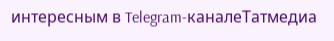интересным в Telegram-каналеТатмедиа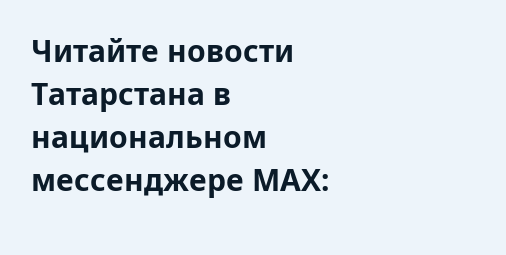Читайте новости Татарстана в национальном мессенджере MАХ: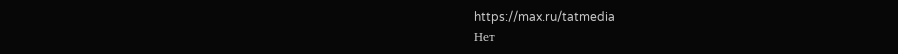https://max.ru/tatmedia
Нет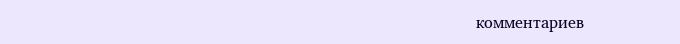комментариев